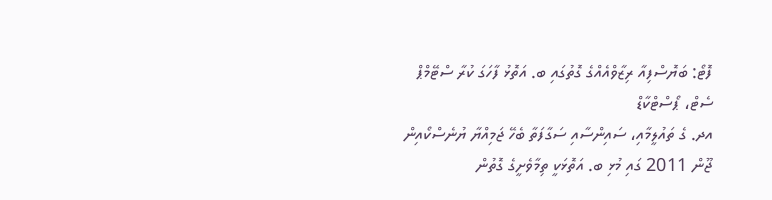ފޮޓޯ: ބަޔޮސްފިއާ ރިޒާވްއެއްގެ ގޮތުގައި ބ. އަތޮޅު ފާހަގަ ކުރާ ސްޓޭމްޕް ސެޓް، ޕޯސްޓްކާޑް
އދ. ގެ ތައުލީމާއި، ސައިންސާއި ސަގާފަތާ ބެހޭ ޖަމިއްޔާ ޔުނެސްކޯއިން ޖޫން 2011 ގައި މުޅި ބ. އަތޮޅަކީ ތިމާވެށީގެ ގޮތުން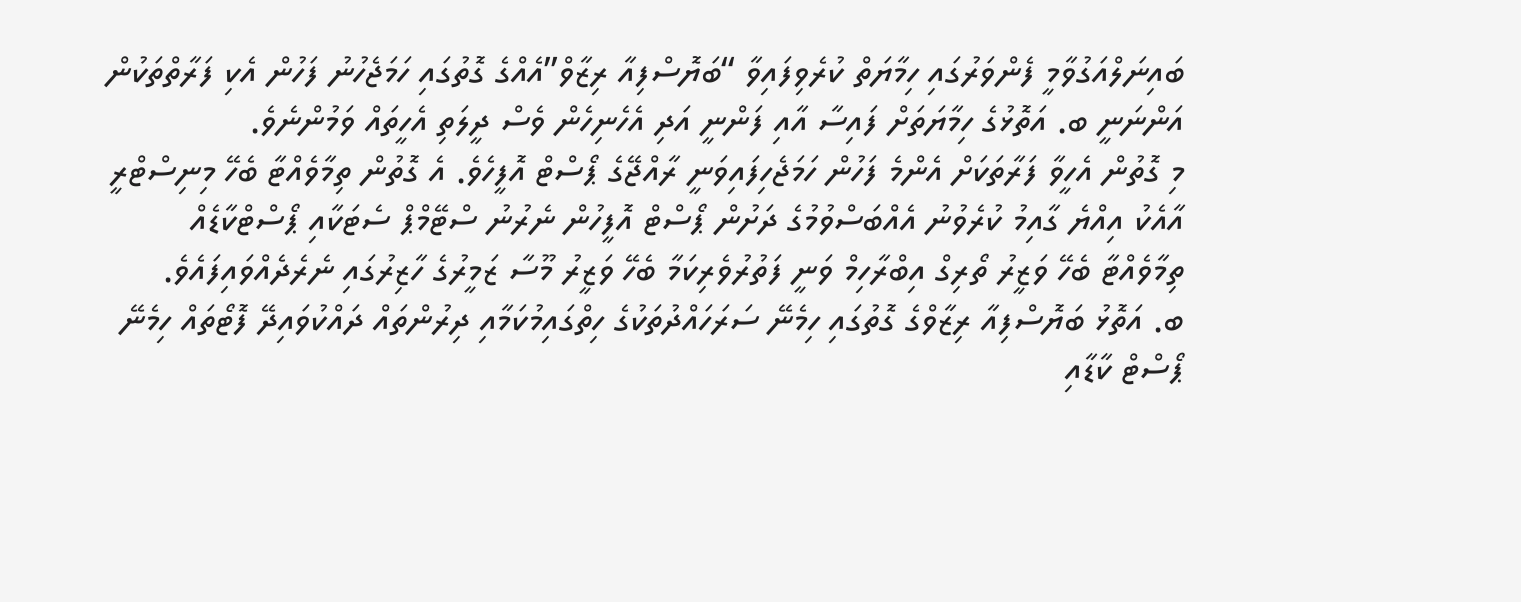ބައިނަލްއަގުވާމީ ފެންވަރުގައި ހިމާޔަތް ކުރެވިފައިވާ “ބަޔޮސްފިއާ ރިޒާވް”އެއްގެ ގޮތުގައި ހަމަޖެހުނު ފަހުން އެކި ފަރާތްތަކުން އަންނަނީ ބ. އަތޮޅުގެ ހިމާޔަތަށް ފައިސާ އާއި ފަންނީ އަދި އެހެނިހެން ވެސް ދީލަތި އެހީތައް ވަމުންނެވެ.
މި ގޮތުން އެހީވާ ފަރާތަކަށް އެންމެ ފަހުން ހަމަޖެހިފައިވަނީ ރާއްޖޭގެ ޕޯސްޓް އޮފީހެވެ. އެ ގޮތުން ތިމާވެއްޓާ ބެހޭ މިނިސްޓްރީ އާއެކު އިއްޔެ ގާއިމު ކުރެވުނު އެއްބަސްވުމުގެ ދަށުން ޕޯސްޓް އޮފީހުން ނެރުނު ސްޓޭމްޕް ސެޓަކާއި ޕޯސްޓްކާޑެއް ތިމާވެއްޓާ ބެހޭ ވަޒީރު ތޯރިގް އިބްރާހިމް ވަނީ ފަތުރުވެރިކަމާ ބެހޭ ވަޒީރު މޫސާ ޒަމީރުގެ ހާޒިރުގައި ނެރެދެއްވައިފައެވެ.
ބ. އަތޮޅު ބަޔޮސްފިއާ ރިޒާވްގެ ގޮތުގައި ހިމެނޭ ސަރަހައްދުތަކުގެ ހިތްގައިމުކަމާއި ދިރުންތައް ދައްކުވައިދޭ ފޮޓޯތައް ހިމެނޭ ޕޯސްޓް ކާޑާއި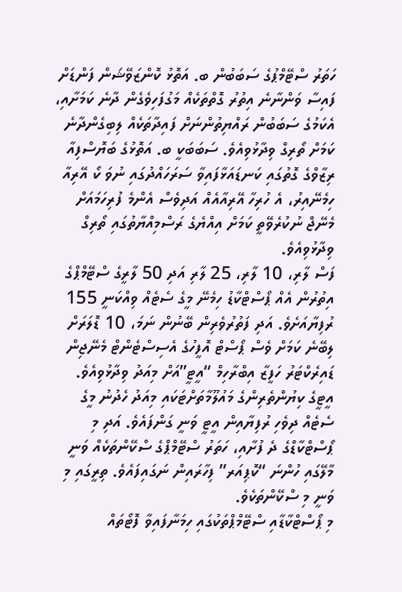ހަތަރު ސްޓޭމްޕުގެ ސަބަބުން ބ. އަތޮޅު ކޮންޒަވޭޝަން ފަންޑަށް ފައިސާ ވަންނާނެ އިތުރު ގޮތްތަކެއް މަގުފަހިވެގެން ދާނެ ކަމަށާއި، އެކަމުގެ ސަބަބުން ރައްޔިތުންނަށް ފައިދާތަކެއް ލިބިގެންދާނެ ކަމަށް ތޯރިގް ވިދާޅުވިއެވެ. ސަބަބަކީ ބ. އަތޮޅުގެ ބަޔޮސްފިއާ ރިޒާވްގެ ގޮތުގައި ކަނޑައަޅާފައިވާ ސަރަހައްދުގައި ނުވަ ކޯ އޭރިއާ ހިމެނޭއިރު، އެ ހުރިހާ އޭރިއާއެއް އަދިވެސް އެންމެ ފުރިހަމައަށް މެނޭޖް ނުކުރެވޭތީ ކަމަށް އިއްޔެގެ ރަސްމިއްޔާތުގައި ތޯރިގް ވިދާޅުވިއެވެ.
ފަސް ލާރި، 10 ލާރި، 25 ލާރި އަދި 50 ލާރީގެ ސްޓޭމްޕްގެ އިތުރުން އެއް ޕޯސްޓްކާޑު ހިމެނޭ މީގެ ސެޓެއް ވިއްކަނީ 155 ރުފިޔާއަށެވެ. އަދި ފަތުރުވެރިން ބޭނުން ނަމަ، 10 ޑޮލަރަށް ލިބޭނެ ކަމަށް ވެސް ޕޯސްޓް އޮފީހުގެ އެސިސްޓެންޓް މެނޭޖިން ޑައިރެކްޓަރު ހަފީޒާ އިބްރާހިމް “އީޓީ”އަށް މިއަދު ވިދާޅުވިއެވެ.
އީޓީގެ ކިޔުންތެރިންގެ މައުލޫމާތަށްޓަކައި މިއަދު ހެދުނު މީގެ ސެޓެއް ދިވެހި ރުފިޔާއިން އީޓީ ވަނީ ގަންފައެވެ. އަދި މި ޕޯސްޓްކާޑްގެ ދެ ފުށާއި، ހަތަރު ސްޓޭމްޕްގެ ސްކޭންތަކެއް ވަނީ މާލޭގައި ހުންނަ “ކޮޕިއަރ” ފިހާރައިން ނަގައިފައެވެ. ތިރީގައި މި ވަނީ މި ސްކޭންތަކެވެ.
މި ޕޯސްޓްކާޑާއި ސްޓޭމްޕްތަކުގައި ހިމަނާފައިވާ ފޮޓޯތައް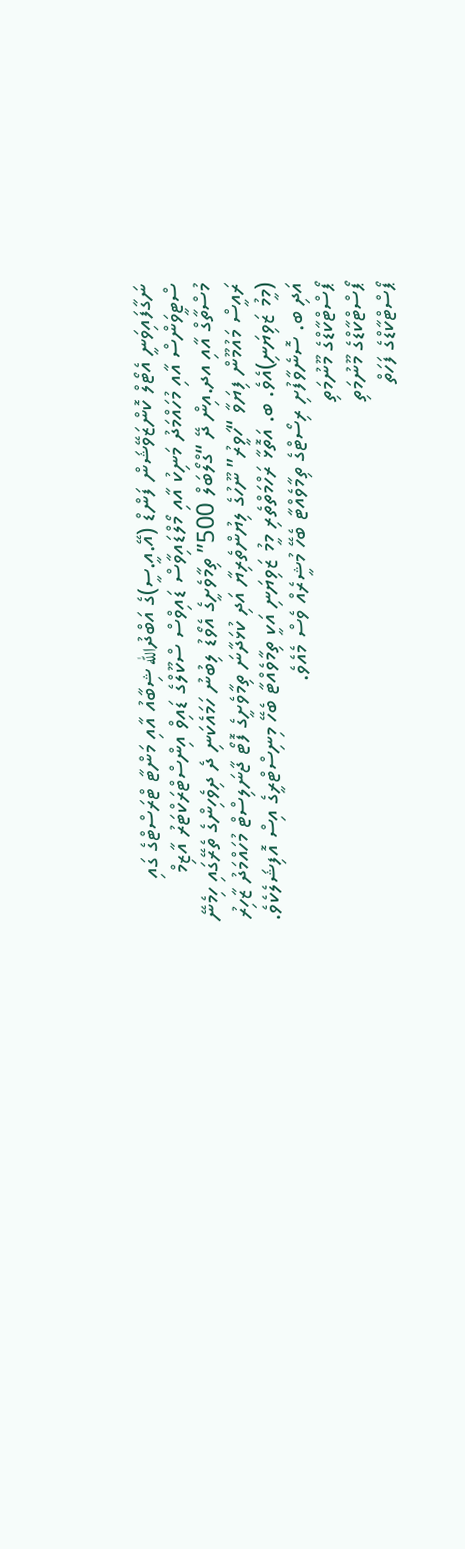ނަގާފައިވަނީ އެޓޯލް ކޮންޒަވޭޝަން ފަންޑް (އޭ.އީ.ސީ)ގެ އަބްދުالله ޝިބާއު އާއި މަންޓާ ޓްރަސްޓްގެ ގައި ސްޓީވަންސް އާއި މުހައްމަދު މަނިކު އާއި މޯލްޑައިވާސް ޑައިވްސް ސްކޫލްގެ ޑައިވް އިންސްޓްރަކްޓަރު އާޒިމް މުސްތާގް އާއި އދ.އިން ދޭ “ގްލޯބަލް 500” ތިމާވެށީގެ އެވޯޑު ލިބުނު ހަމައެކަނި ދެ ދިވެހިންގެ ތެރޭގައި ހިމެނޭ ރައީސް މައުމޫން ފިޔަވާ “ހަވީރު” ނޫހުގެ ލިޔުންތެރިޔާ އަދި ކުޅަދާނަ ތިމާވެށީގެ ފޮޓޯ ޖާނަލިސްޓް މުހައްމަދު ޒާހިރު (މީމު ޒަވިޔަނި)އެވެ. ބ. އަތޮޅާ ރަހްމަތްތެރި މީމު ޒަވިޔަނި އަކީ ތިމާވެއްޓާ ބެހޭ މިނިސްޓްރީގެ އިސް އޮފިޝަލެކެވެ. އަދި ބ. ސޮނެވާފުށި ރިސޯޓްގެ ތިމާވެއްޓާ ބެހޭ މުޝީރެއް ވެސް މެއެވެ.
ޕޯސްޓްކާޑްގެ މޫނުމަތި
ޕޯސްޓްކާޑްގެ މޫނުމަތި
ޕޯސްޓްކާޑްގެ ފަހަތް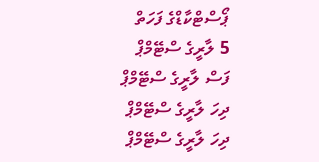ޕޯސްޓްކާޑްގެ ފަހަތް
5 ލާރީގެ ސްޓޭމްޕް
ފަސް ލާރީގެ ސްޓޭމްޕް
ދިހަ ލާރީގެ ސްޓޭމްޕް
ދިހަ ލާރީގެ ސްޓޭމްޕް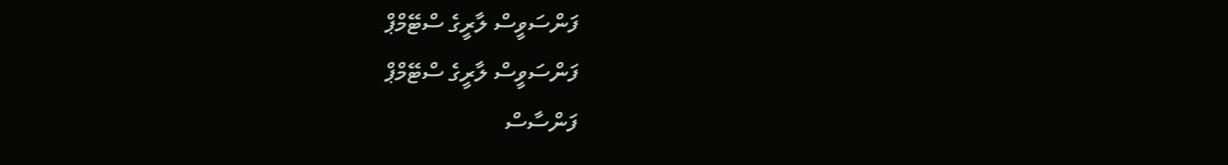ފަންސަވީސް ލާރީގެ ސްޓޭމްޕް
ފަންސަވީސް ލާރީގެ ސްޓޭމްޕް
ފަންސާސް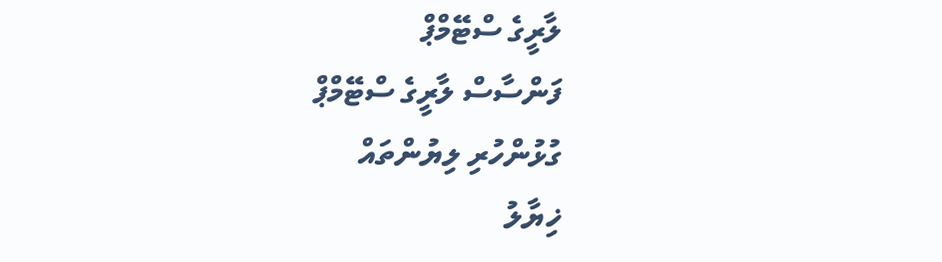ލާރީގެ ސްޓޭމްޕް
ފަންސާސް ލާރީގެ ސްޓޭމްޕް
ގުޅުންހުރި ލިޔުންތައް
ޚިޔާލު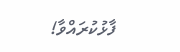ފާޅުކުރައްވާ!